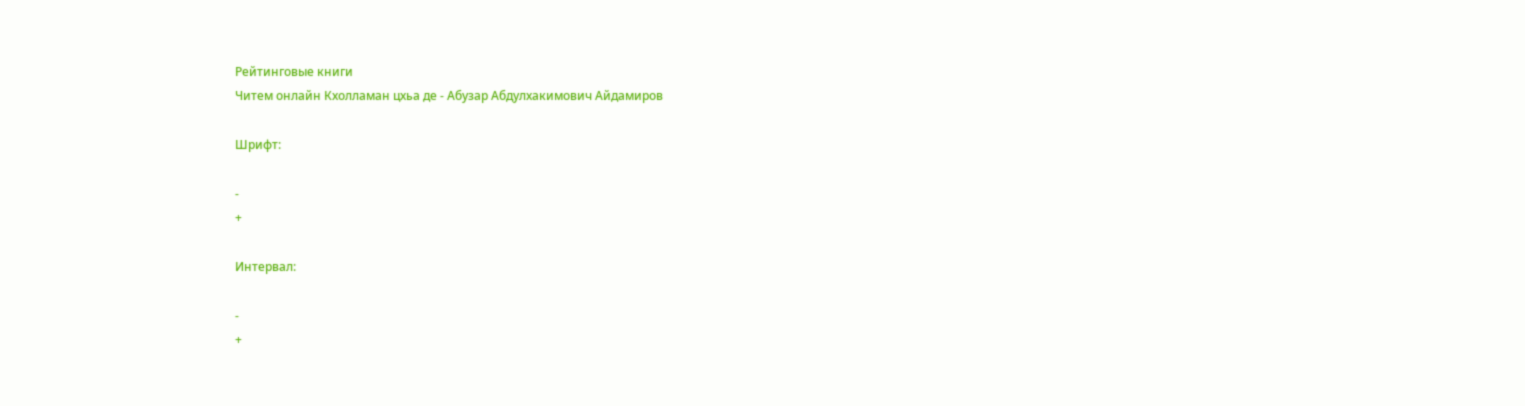Рейтинговые книги
Читем онлайн Кхолламан цхьа де - Абузар Абдулхакимович Айдамиров

Шрифт:

-
+

Интервал:

-
+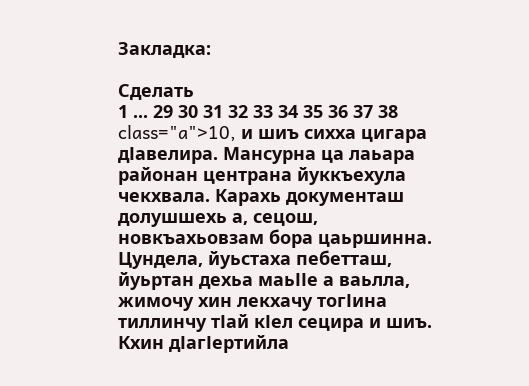Закладка:

Сделать
1 ... 29 30 31 32 33 34 35 36 37 38
class="a">10, и шиъ сихха цигара дІавелира. Мансурна ца лаьара районан центрана йуккъехула чекхвала. Карахь документаш долушшехь а, сецош, новкъахьовзам бора цаьршинна. Цундела, йуьстаха пебетташ, йуьртан дехьа маьІІе а ваьлла, жимочу хин лекхачу тогІина тиллинчу тІай кІел сецира и шиъ. Кхин дІагІертийла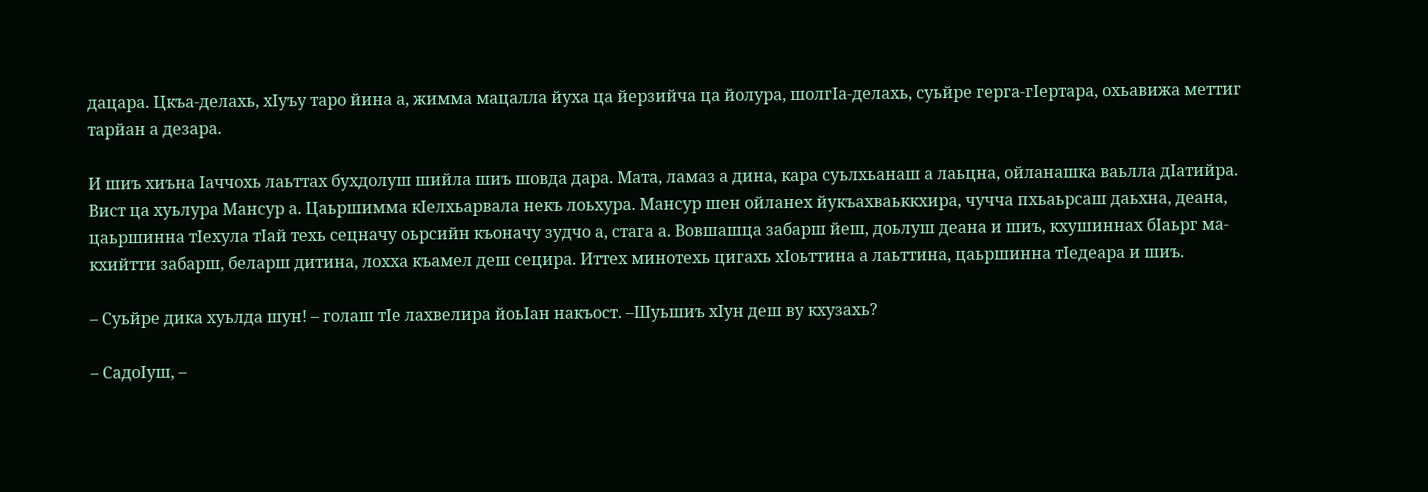дацара. Цкъа-делахь, хІуъу таро йина а, жимма мацалла йуха ца йерзийча ца йолура, шолгІа-делахь, суьйре герга-гІертара, охьавижа меттиг тарйан а дезара.

И шиъ хиъна Іаччохь лаьттах бухдолуш шийла шиъ шовда дара. Мата, ламаз а дина, кара суьлхьанаш а лаьцна, ойланашка ваьлла дІатийра. Вист ца хуьлура Мансур а. Цаьршимма кІелхьарвала некъ лоьхура. Мансур шен ойланех йукъахваьккхира, чучча пхьаьрсаш даьхна, деана, цаьршинна тІехула тІай техь сецначу оьрсийн къоначу зудчо а, стага а. Вовшашца забарш йеш, доьлуш деана и шиъ, кхушиннах бІаьрг ма-кхийтти забарш, беларш дитина, лохха къамел деш сецира. Иттех минотехь цигахь хІоьттина а лаьттина, цаьршинна тІедеара и шиъ.

– Суьйре дика хуьлда шун! – голаш тIe лахвелира йоьІан накъост. –Шуьшиъ хІун деш ву кхузахь?

– СадоІуш, –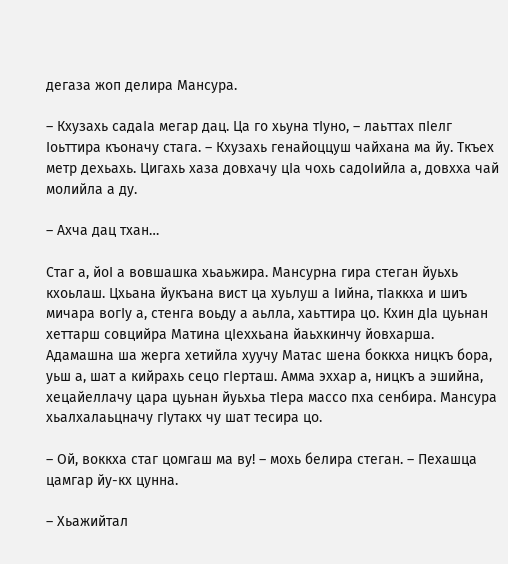дегаза жоп делира Мансура.

– Кхузахь садаІа мегар дац. Ца го хьуна тІуно, – лаьттах пІелг Іоьттира къоначу стага. – Кхузахь генайоццуш чайхана ма йу. Ткъех метр дехьахь. Цигахь хаза довхачу цІа чохь садоІийла а, довхха чай молийла а ду.

– Ахча дац тхан…

Стаг а, йоІ а вовшашка хьаьжира. Мансурна гира стеган йуьхь кхоьлаш. Цхьана йукъана вист ца хуьлуш а Іийна, тІаккха и шиъ мичара вогІу а, стенга воьду а аьлла, хаьттира цо. Кхин дІа цуьнан хеттарш совцийра Матина цІеххьана йаьхкинчу йовхарша. Адамашна ша жерга хетийла хуучу Матас шена боккха ницкъ бора, уьш а, шат а кийрахь сецо гІерташ. Амма эххар а, ницкъ а эшийна, хецайеллачу цара цуьнан йуьхьа тІера массо пха сенбира. Мансура хьалхалаьцначу гІутакх чу шат тесира цо.

– Ой, воккха стаг цомгаш ма ву! – мохь белира стеган. – Пехашца цамгар йу-кх цунна.

– Хьажийтал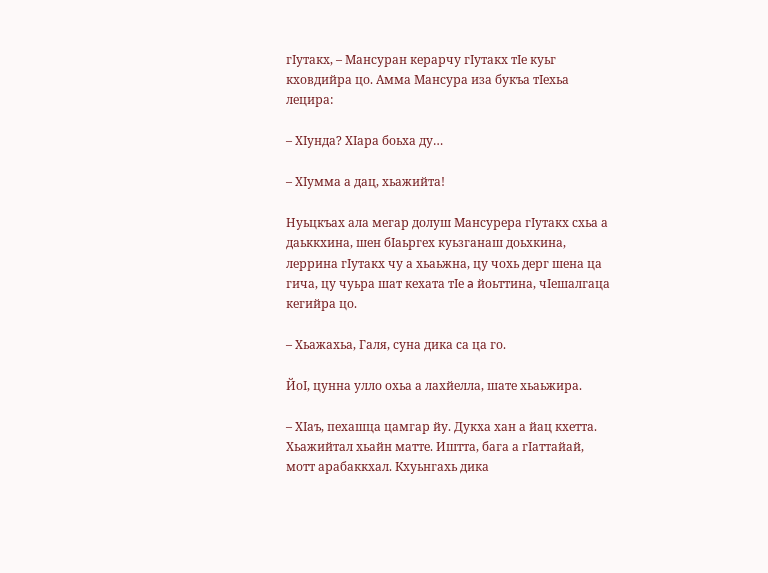гІутакх, – Мансуран керарчу гІутакх тІе куьг кховдийра цо. Амма Мансура иза букъа тІехьа лецира:

– ХІунда? ХІара боьха ду…

– ХІумма а дац, хьажийта!

Нуьцкъах ала мегар долуш Мансурера гІутакх схьа а даьккхина, шен бІаьргех куьзганаш доьхкина, леррина гІутакх чу а хьаьжна, цу чохь дерг шена ца гича, цу чуьра шат кехата тІе a йоьттина, чІешалгаца кегийра цо.

– Хьажахьа, Галя, суна дика са ца го.

ЙоІ, цунна улло охьа а лахйелла, шате хьаьжира.

– ХІаъ, пехашца цамгар йу. Дукха хан а йац кхетта. Хьажийтал хьайн матте. Иштта, бага а гІаттайай, мотт арабаккхал. Кхуьнгахь дика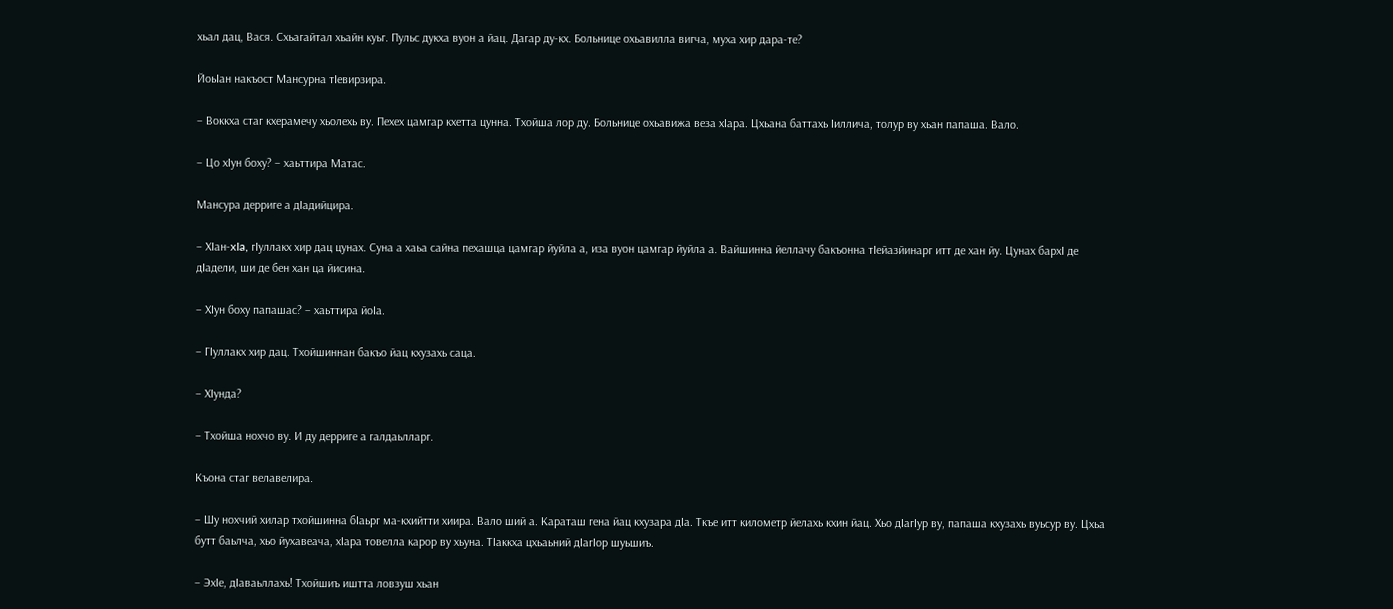хьал дац, Вася. Схьагайтал хьайн куьг. Пульс дукха вуон а йац. Дагар ду-кх. Больнице охьавилла вигча, муха хир дара-те?

ЙоьІан накъост Мансурна тІевирзира.

– Воккха стаг кхерамечу хьолехь ву. Пехех цамгар кхетта цунна. Тхойша лор ду. Больнице охьавижа веза хІара. Цхьана баттахь Іиллича, толур ву хьан папаша. Вало.

– Цо хІун боху? – хаьттира Матас.

Мансура дерриге а дІадийцира.

– ХІан-xIa, гІуллакх хир дац цунах. Суна а хаьа сайна пехашца цамгар йуйла а, иза вуон цамгар йуйла а. Вайшинна йеллачу бакъонна тІейазйинарг итт де хан йу. Цунах бархІ де дІадели, ши де бен хан ца йисина.

– ХІун боху папашас? – хаьттира йоІа.

– ГІуллакх хир дац. Тхойшиннан бакъо йац кхузахь саца.

– ХІунда?

– Тхойша нохчо ву. И ду дерриге а галдаьлларг.

Къона стаг велавелира.

– Шу нохчий хилар тхойшинна бІаьрг ма-кхийтти хиира. Вало ший а. Караташ гена йац кхузара дІа. Ткъе итт километр йелахь кхин йац. Хьо дІагІур ву, папаша кхузахь вуьсур ву. Цхьа бутт баьлча, хьо йухавеача, хІара товелла карор ву хьуна. ТІаккха цхьаьний дІагІор шуьшиъ.

– ЭхІе, дІаваьллахь! Тхойшиъ иштта ловзуш хьан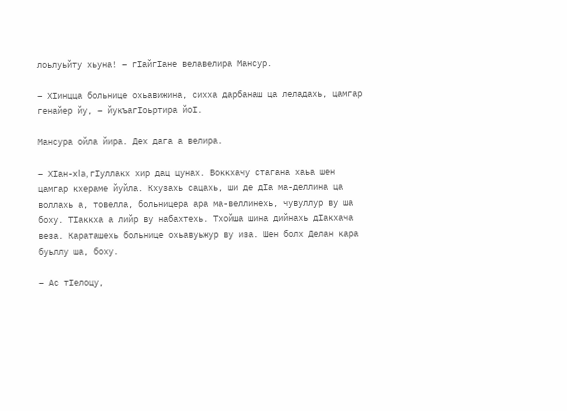лоьлуьйту хьуна! – гІайгІане велавелира Мансур.

– ХІинцца больнице охьавижина, сихха дарбанаш ца леладахь, цамгар генайер йу, – йукъагІоьртира йоІ.

Мансура ойла йира. Дех дага а велира.

– ХІан-xIa, гІуллакх хир дац цунах. Воккхачу стагана хаьа шен цамгар кхераме йуйла. Кхузахь сацахь, ши де дІа ма-деллина ца воллахь а, товелла, больницера ара ма-веллинехь, чувуллур ву ша боху. ТІаккха а лийр ву набахтехь. Тхойша шина дийнахь дІакхача веза. Караташехь больнице охьавуьжур ву иза. Шен болх Делан кара буьллу ша, боху.

– Ас тІелоцу,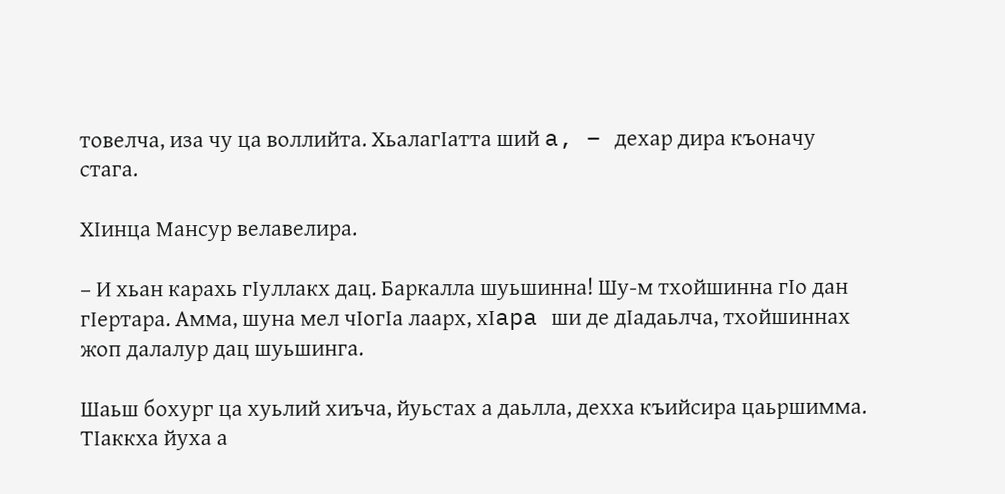товелча, иза чу ца воллийта. ХьалагІатта ший a, – дехар дира къоначу стага.

ХІинца Мансур велавелира.

– И хьан карахь гІуллакх дац. Баркалла шуьшинна! Шу-м тхойшинна гІо дан гІертара. Амма, шуна мел чІогІа лаарх, xІapa ши де дІадаьлча, тхойшиннах жоп далалур дац шуьшинга.

Шаьш бохург ца хуьлий хиъча, йуьстах а даьлла, дехха къийсира цаьршимма. ТІаккха йуха а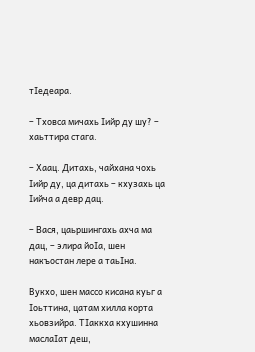тІедеара.

– Тховса мичахь Іийр ду шу? – хаьттира стага.

– Хаац. Дитахь, чайхана чохь Іийр ду, ца дитахь – кхузахь ца Іийча а девр дац.

– Вася, цаьршингахь ахча ма дац, – элира йоІа, шен накъостан лере а таьІна.

Byкxo, шен массо кисана куьг а Іоьттина, цатам хилла корта хьовзийра. ТІаккха кхушинна маслаІат деш,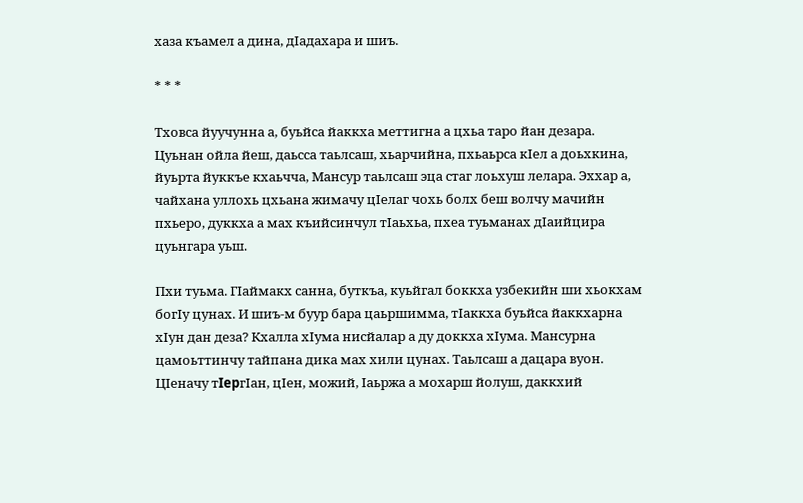хаза къамел а дина, дІадахара и шиъ.

* * *

Тховса йуучунна а, буьйса йаккха меттигна а цхьа таро йан дезара. Цуьнан ойла йеш, даьсса таьлсаш, хьарчийна, пхьаьрса кІел а доьхкина, йуьрта йуккъе кхаьчча, Мансур таьлсаш эца стаг лоьхуш лелара. Эххар а, чайхана уллохь цхьана жимачу цІелаг чохь болх беш волчу мачийн пхьеро, дуккха а мах къийсинчул тІаьхьа, пхеа туьманах дІаийцира цуьнгара уьш.

Пхи туьма. ГІаймакх санна, буткъа, куьйгал боккха узбекийн ши хьокхам богІу цунах. И шиъ-м буур бара цаьршимма, тІаккха буьйса йаккхарна хІун дан деза? Кхалла хІума нисйалар а ду доккха хІума. Мансурна цамоьттинчу тайпана дика мах хили цунах. Таьлсаш а дацара вуон. ЦІеначу тIepгIaн, цІен, можий, Іаьржа а мохарш йолуш, даккхий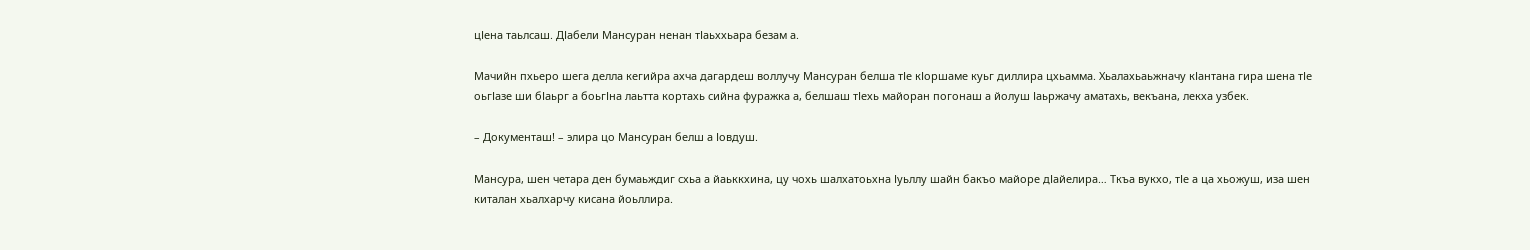цІена таьлсаш. ДІабели Мансуран ненан тІаьххьара безам а.

Мачийн пхьеро шега делла кегийра ахча дагардеш воллучу Мансуран белша тІе кІоршаме куьг диллира цхьамма. Хьалахьаьжначу кІантана гира шена тІe оьгІазе ши бІaьрг а боьгІна лаьтта кортахь сийна фуражка а, белшаш тІехь майоран погонаш а йолуш Іаьржачу аматахь, векъана, лекха узбек.

– Документаш! – элира цо Мансуран белш а Іовдуш.

Мансура, шен четара ден бумаьждиг схьа а йаьккхина, цу чохь шалхатоьхна Іуьллу шайн бакъо майоре дІайелира… Ткъа вукхо, тІе а ца хьожуш, иза шен киталан хьалхарчу кисана йоьллира.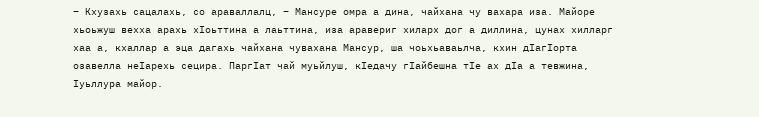– Кхузахь сацалахь, со араваллалц, – Мансуре омра а дина, чайхана чу вахара иза. Майоре хьоьжуш вехха арахь хІоьттина а лаьттина, иза аравериг хиларх дог а диллина, цунах хилларг хаа а, кхаллар а эца дагахь чайхана чувахана Мансур, ша чоьхьаваьлча, кхин дІагІорта озавелла неІарехь сецира. ПаргІат чай муьйлуш, кІедачу гІайбешна тІe ах дІа а тевжина, Іуьллура майор.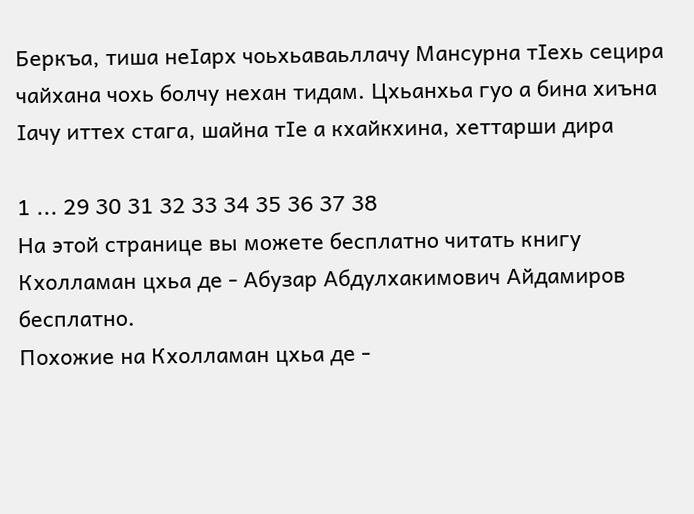Беркъа, тиша неІарх чоьхьаваьллачу Мансурна тІехь сецира чайхана чохь болчу нехан тидам. Цхьанхьа гуо а бина хиъна Іачу иттех стага, шайна тІе а кхайкхина, хеттарши дира

1 ... 29 30 31 32 33 34 35 36 37 38
На этой странице вы можете бесплатно читать книгу Кхолламан цхьа де - Абузар Абдулхакимович Айдамиров бесплатно.
Похожие на Кхолламан цхьа де -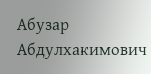Абузар Абдулхакимович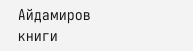Айдамиров книги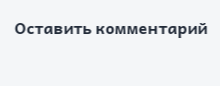Оставить комментарий